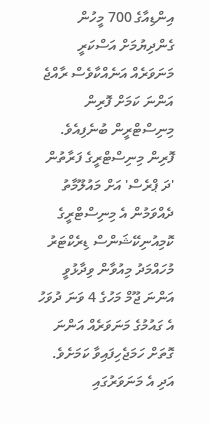އިންޑިއާގެ 700 މީހުން ގެންދިޔުމަށް އަސްކަރީ މަނަވަރެއް އަނެއްކާވެސް ރާއްޖެ އަންނަ ކަމަށް ފޮރިން މިނިސްޓްރީން ބުނެފިއެވެ.
ފޮރިން މިނިސްޓްރީގެ ފަރާތުން 'ދަ ޕްރެސް' އަށް މައުލޫމާތު ދެއްވަމުން އެ މިނިސްޓްރީގެ ކޮމިއުނިކޭޝަންސް ޑިރެކްޓަރު މުހައްމަދު މިއުވާން ވިދާޅުވީ އަންނަ ޖޫމް މަހުގެ 4 ވަނަ ދުވަހު އެ ގައުމުގެ މަނަވަރެއް އަންނަ ގޮތަށް ހަމަޖެހިފައިވާ ކަމަށެވެ.
އަދި އެ މަނަވަރުގައި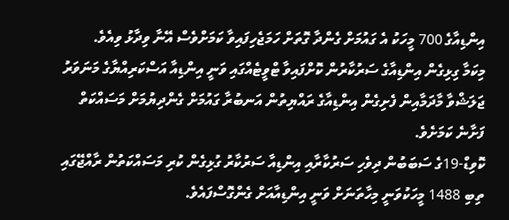އިންޑިއާގެ 700 މީހަކު އެ ގައުމަށް ގެންދާ ގޮތަށް ހަމަޖެހިފައިވާ ކަމަށްވެސް އޭނާ ވިދާޅު ވިއެވެ.
މިކަމާ ގިޅިގެން އިންޑިއާގެ ސަރުކާރުން ކޮށްފައިވާ ޓްވީޓެއްގައި ވަނީ އިންޑިއާ އަސްކަރިއްޔާގެ މަނަވަރު ޖަލަޝްވާ މާދަމާއިން ފެށިގެން އިންޑިއާގެ ރައްޔިތުން އަނބުރާ ގައުމަށް ގެންދިޔުމަށް މަސައްކަތް ފަށާނެ ކަމަށެވެ.
ކޮވިޑް-19ގެ ސަބަބުން ދިވެހި ސަރުކާރާއި އިންޑިއާ ސަރުކާރު ގުޅިގެން ކުރި މަސައްކަތުން ރާއްޖޭގައި ތިބި 1488 މީހަކުވަނީ މިހާތަނަށް ވަނީ އިންޑިއާއަށް ގެންގޮސްފައެވެ.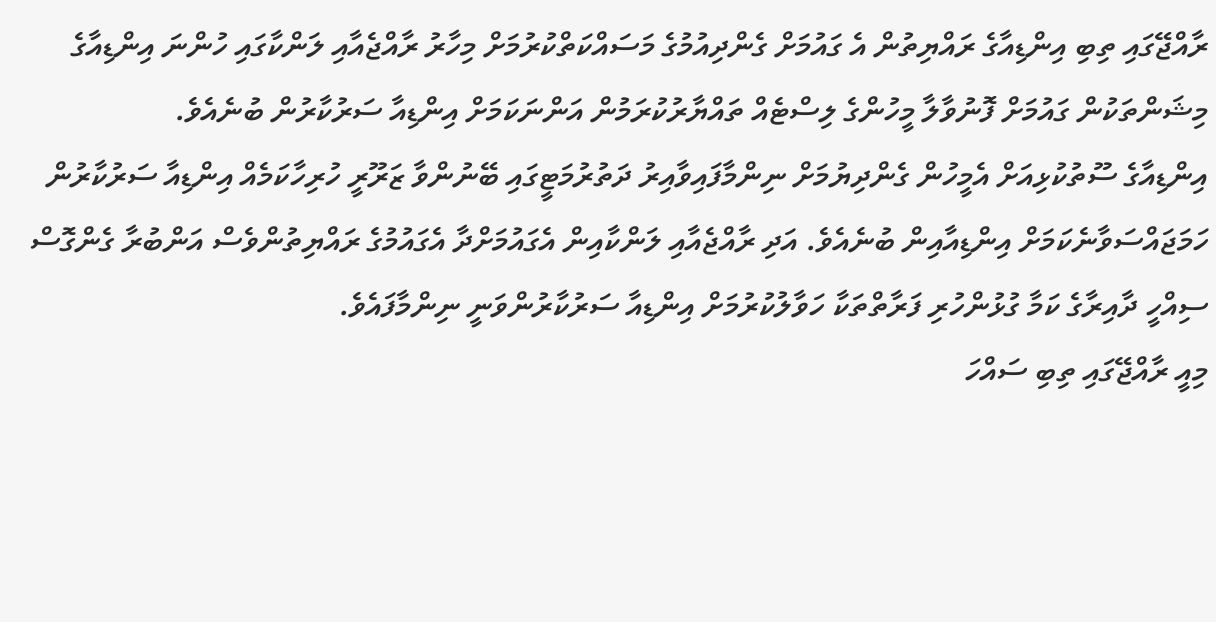ރާއްޖޭގައި ތިބި އިންޑިއާގެ ރައްޔިތުން އެ ގައުމަށް ގެންދިއުމުގެ މަސައްކަތްކުރުމަށް މިހާރު ރާއްޖެއާއި ލަންކާގައި ހުންނަ އިންޑިއާގެ މިޝަންތަކުން ގައުމަށް ފޮނުވާލާ މީހުންގެ ލިސްޓެއް ތައްޔާރުކުރަމުން އަންނަކަމަށް އިންޑިއާ ސަރުކާރުން ބުނެއެވެ.
އިންޑިއާގެ ސޫތުކުޅިއަށް އެމީހުން ގެންދިޔުމަށް ނިންމާފައިވާއިރު ދަތުރުމަޓީގައި ބޭނުންވާ ޒަރޫރީ ހުރިހާކަމެއް އިންޑިއާ ސަރުކާރުން ހަމަޖައްސަވާނެކަމަށް އިންޑިއާއިން ބުނެއެވެ. އަދި ރާއްޖެއާއި ލަންކާއިން އެގައުމަށްދާ އެގައުމުގެ ރައްޔިތުންވެސް އަންބުރާ ގެންގޮސް ސިއްހީ ދާއިރާގެ ކަމާ ގުޅުންހުރި ފަރާތްތަކާ ހަވާލުކުރުމަށް އިންޑިއާ ސަރުކާރުންވަނީ ނިންމާފައެވެ.
މިއީ ރާއްޖޭގައި ތިބި ސައްހަ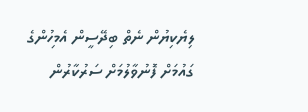ލިޔެކިޔުން ނެތް ބިދޭސީން އެމިހުންގެ ގައުމަށް ފޮނުވާލުމަށް ސަރުކާރުން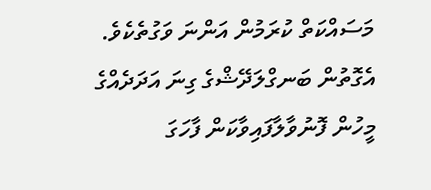މަސައްކަތް ކުރަމުން އަންނަ ވަގުތެކެވެ. އެގޮތުން ބަނގްލަދޭޝްގެ ގިނަ އަދަދެއްގެ މީހުން ފޮނުވާލާފައިވާކަން ފާހަގަ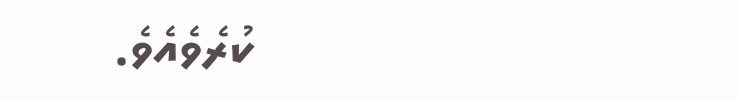ކުރެވެއެވެ.